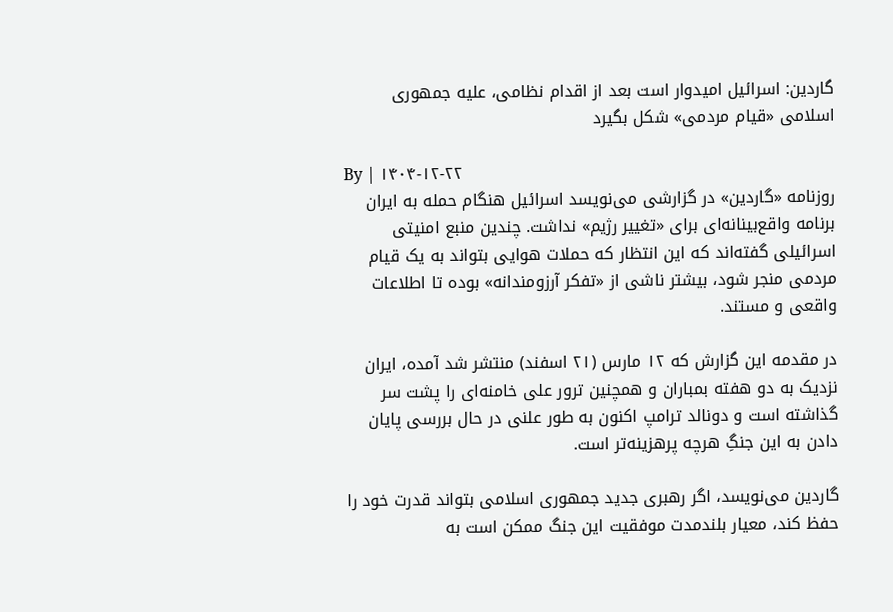گاردین: اسرائیل امیدوار است بعد از اقدام نظامی، علیه جمهوری اسلامی «قیام مردمی» شکل بگیرد

By | ۱۴۰۴-۱۲-۲۲
روزنامه «گاردین» در گزارشی می‌نویسد اسرائیل هنگام حمله به ایران برنامه واقع‌بینانه‌ای برای «تغییر رژیم» نداشت. چندین منبع امنیتی اسرائیلی گفته‌اند که این انتظار که حملات هوایی بتواند به یک قیام مردمی منجر شود، بیشتر ناشی از «تفکر آرزومندانه» بوده تا اطلاعات واقعی و مستند.

در مقدمه این گزارش که ۱۲ مارس (۲۱ اسفند) منتشر شد آمده، ایران نزدیک به دو هفته بمباران و همچنین ترور علی خامنه‌ای را پشت سر گذاشته است و دونالد ترامپ اکنون به طور علنی در حال بررسی پایان دادن به این جنگِ هرچه پرهزینه‌تر است.

گاردین می‌نویسد، اگر رهبری جدید جمهوری اسلامی بتواند قدرت خود را حفظ کند، معیار بلندمدت موفقیت این جنگ ممکن است به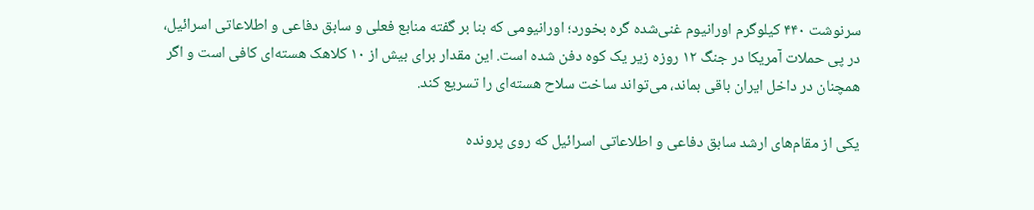سرنوشت ۴۴۰ کیلوگرم اورانیوم غنی‌شده گره بخورد؛ اورانیومی که بنا بر گفته منابع فعلی و سابق دفاعی و اطلاعاتی اسرائیل، در پی حملات آمریکا در جنگ ۱۲ روزه زیر یک کوه دفن شده است. این مقدار برای بیش از ۱۰ کلاهک هسته‌ای کافی است و اگر همچنان در داخل ایران باقی بماند، می‌تواند ساخت سلاح هسته‌ای را تسریع کند.

یکی از مقام‌های ارشد سابق دفاعی و اطلاعاتی اسرائیل که روی پرونده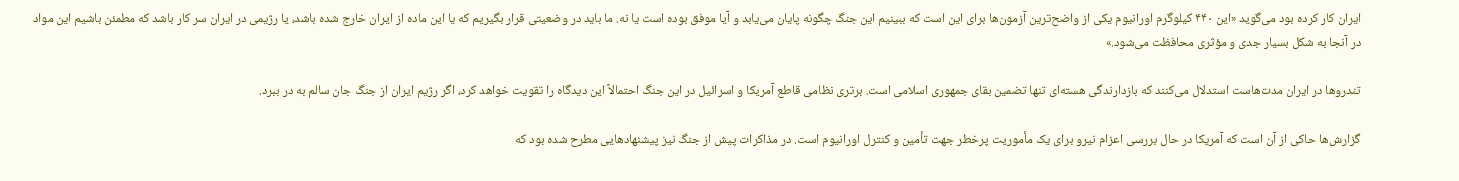ایران کار کرده بود می‌گوید «این ۴۴۰ کیلوگرم اورانیوم یکی از واضح‌ترین آزمون‌ها برای این است که ببینیم این جنگ چگونه پایان می‌یابد و آیا موفق بوده است یا نه. ما باید در وضعیتی قرار بگیریم که یا این ماده از ایران خارج شده باشد، یا رژیمی در ایران سر کار باشد که مطمئن باشیم این مواد در آنجا به شکل بسیار جدی و مؤثری محافظت می‌شود.»

تندروها در ایران مدت‌هاست استدلال می‌کنند که بازدارندگی هسته‌ای تنها تضمین بقای جمهوری اسلامی است. برتری نظامی قاطع آمریکا و اسرائیل در این جنگ احتمالاً این دیدگاه را تقویت خواهد کرد، اگر رژیم ایران از جنگ جان سالم به در ببرد.

گزارش‌ها حاکی از آن است که آمریکا در حال بررسی اعزام نیرو برای یک مأموریت پرخطر جهت تأمین و کنترل اورانیوم است. در مذاکرات پیش از جنگ نیز پیشنهادهایی مطرح شده بود که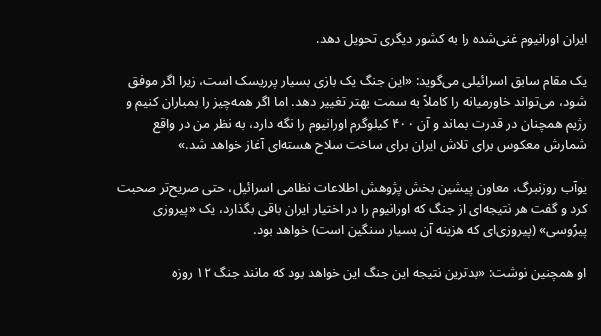ایران اورانیوم غنی‌شده را به کشور دیگری تحویل دهد.

یک مقام سابق اسرائیلی می‌گوید: «این جنگ یک بازی بسیار پرریسک است، زیرا اگر موفق شود، می‌تواند خاورمیانه را کاملاً به سمت بهتر تغییر دهد. اما اگر همه‌چیز را بمباران کنیم و رژیم همچنان در قدرت بماند و آن ۴۰۰ کیلوگرم اورانیوم را نگه دارد، به نظر من در واقع شمارش معکوس برای تلاش ایران برای ساخت سلاح هسته‌ای آغاز خواهد شد.»

یوآب روزنبرگ، معاون پیشین بخش پژوهش اطلاعات نظامی اسرائیل، حتی صریح‌تر صحبت کرد و گفت هر نتیجه‌ای از جنگ که اورانیوم را در اختیار ایران باقی بگذارد، یک «پیروزی پیرُوسی» (پیروزی‌ای که هزینه آن بسیار سنگین است) خواهد بود.

او همچنین نوشت: «بدترین نتیجه این جنگ این خواهد بود که مانند جنگ ۱۲ روزه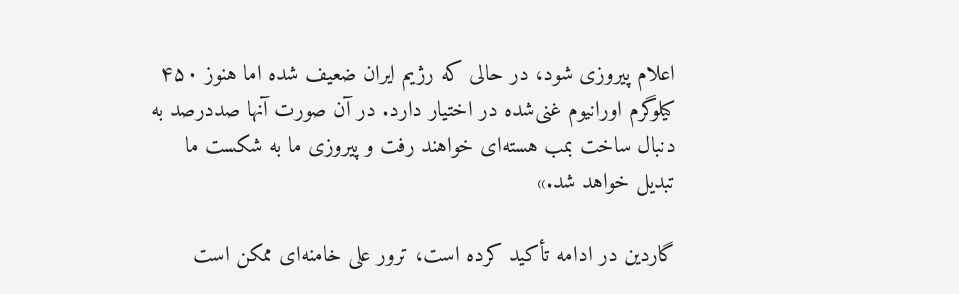اعلام پیروزی شود، در حالی که رژیم ایران ضعیف شده اما هنوز ۴۵۰ کیلوگرم اورانیوم غنی‌شده در اختیار دارد. در آن صورت آنها صددرصد به دنبال ساخت بمب هسته‌ای خواهند رفت و پیروزی ما به شکست ما تبدیل خواهد شد.»

گاردین در ادامه تأکید کرده است، ترور علی خامنه‌ای ممکن است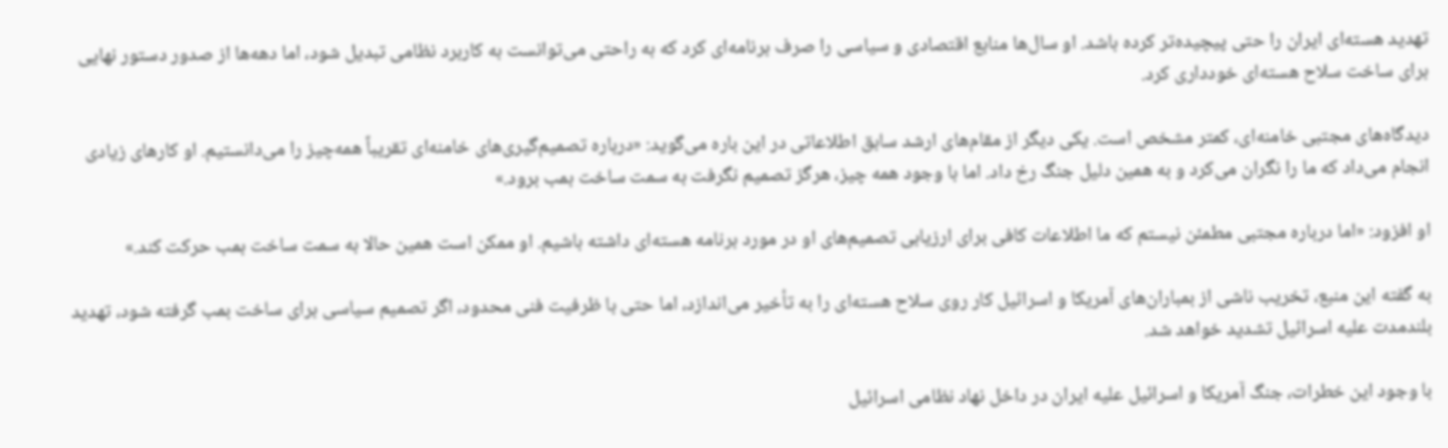تهدید هسته‌ای ایران را حتی پیچیده‌تر کرده باشد. او سال‌ها منابع اقتصادی و سیاسی را صرف برنامه‌ای کرد که به راحتی می‌توانست به کاربرد نظامی تبدیل شود، اما دهه‌ها از صدور دستور نهایی برای ساخت سلاح هسته‌ای خودداری کرد.

دیدگاه‌های مجتبی خامنه‌ای، کمتر مشخص است. یکی دیگر از مقام‌های ارشد سابق اطلاعاتی در این باره می‌گوید: «درباره تصمیم‌گیری‌های خامنه‌ای تقریباً همه‌چیز را می‌دانستیم. او کارهای زیادی انجام می‌داد که ما را نگران می‌کرد و به همین دلیل جنگ رخ داد. اما با وجود همه چیز، هرگز تصمیم نگرفت به سمت ساخت بمب برود.»

او افزود: «اما درباره مجتبی مطمئن نیستم که ما اطلاعات کافی برای ارزیابی تصمیم‌های او در مورد برنامه هسته‌ای داشته باشیم. او ممکن است همین حالا به سمت ساخت بمب حرکت کند.»

به گفته این منبع، تخریب ناشی از بمباران‌های آمریکا و اسرائیل کار روی سلاح هسته‌ای را به تأخیر می‌اندازد، اما حتی با ظرفیت فنی محدود، اگر تصمیم سیاسی برای ساخت بمب گرفته شود، تهدید بلندمدت علیه اسرائیل تشدید خواهد شد.

با وجود این خطرات، جنگ آمریکا و اسرائیل علیه ایران در داخل نهاد نظامی اسرائیل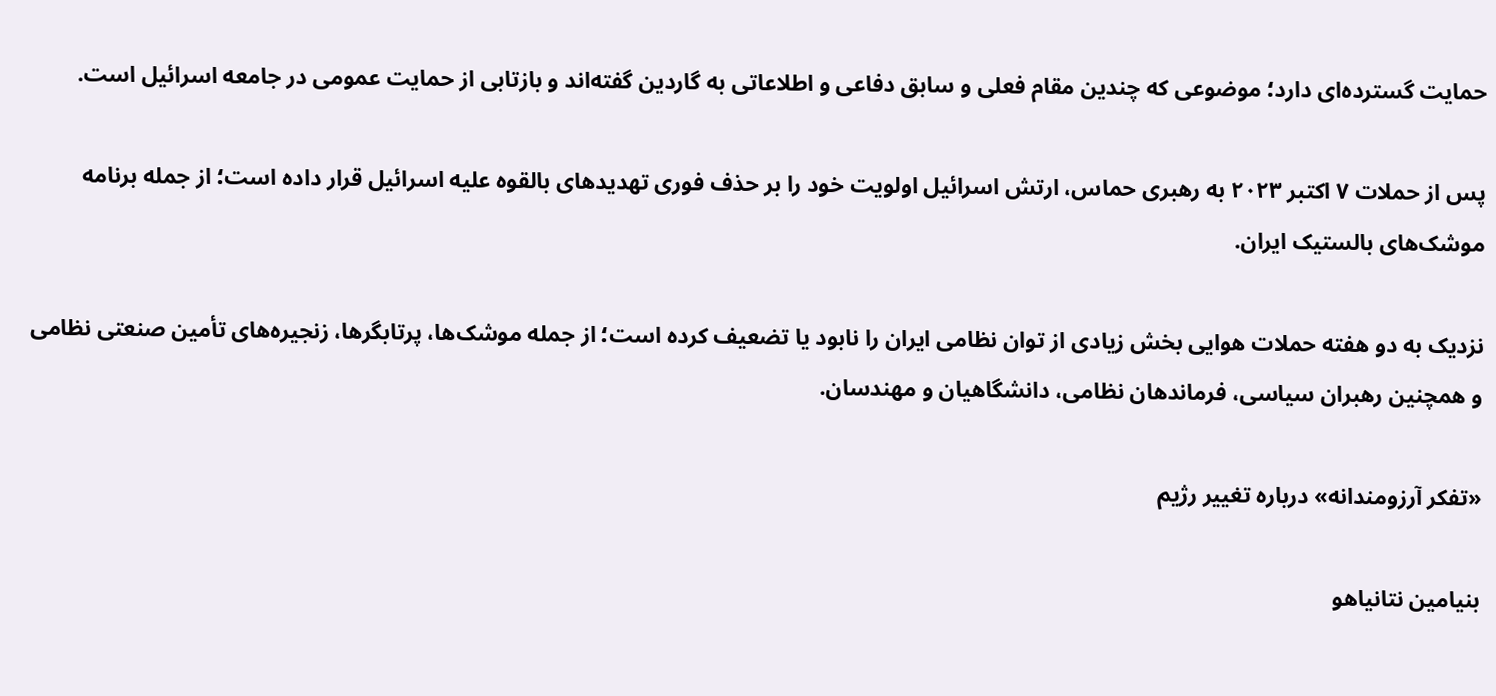حمایت گسترده‌ای دارد؛ موضوعی که چندین مقام فعلی و سابق دفاعی و اطلاعاتی به گاردین گفته‌اند و بازتابی از حمایت عمومی در جامعه اسرائیل است.

پس از حملات ۷ اکتبر ۲۰۲۳ به رهبری حماس، ارتش اسرائیل اولویت خود را بر حذف فوری تهدیدهای بالقوه علیه اسرائیل قرار داده است؛ از جمله برنامه موشک‌های بالستیک ایران.

نزدیک به دو هفته حملات هوایی بخش زیادی از توان نظامی ایران را نابود یا تضعیف کرده است؛ از جمله موشک‌ها، پرتابگرها، زنجیره‌های تأمین صنعتی نظامی و همچنین رهبران سیاسی، فرماندهان نظامی، دانشگاهیان و مهندسان.

«تفکر آرزومندانه» درباره تغییر رژیم

بنیامین نتانیاهو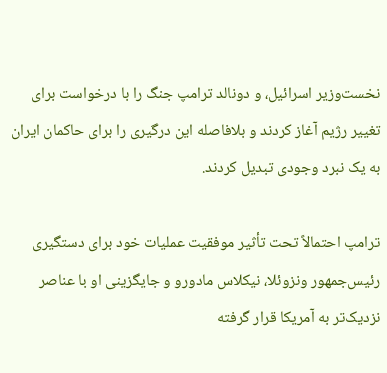نخست‌وزیر اسرائیل، و دونالد ترامپ جنگ را با درخواست برای تغییر رژیم آغاز کردند و بلافاصله این درگیری را برای حاکمان ایران به یک نبرد وجودی تبدیل کردند.

ترامپ احتمالاً تحت تأثیر موفقیت عملیات خود برای دستگیری رئیس‌جمهور ونزوئلا، نیکلاس مادورو و جایگزینی او با عناصر نزدیک‌تر به آمریکا قرار گرفته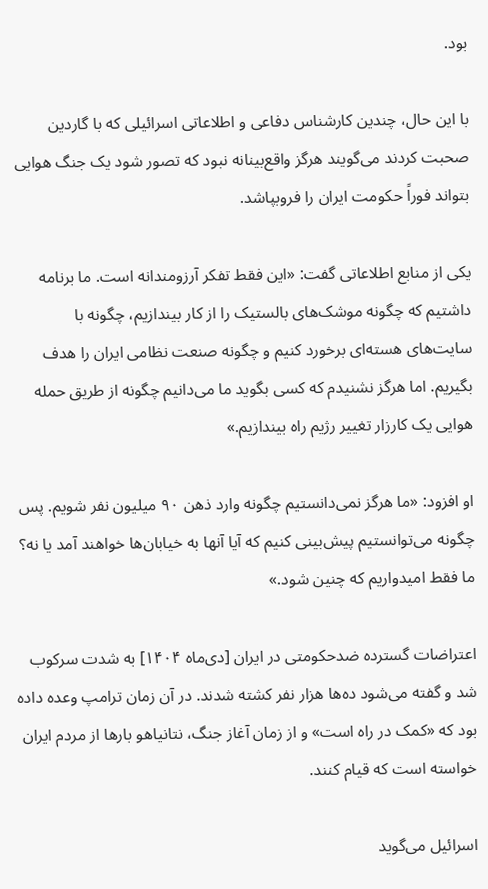بود.

با این حال، چندین کارشناس دفاعی و اطلاعاتی اسرائیلی که با گاردین صحبت کردند می‌گویند هرگز واقع‌بینانه نبود که تصور شود یک جنگ هوایی بتواند فوراً حکومت ایران را فروبپاشد.

یکی از منابع اطلاعاتی گفت: «این فقط تفکر آرزومندانه است. ما برنامه داشتیم که چگونه موشک‌های بالستیک را از کار بیندازیم، چگونه با سایت‌های هسته‌ای برخورد کنیم و چگونه صنعت نظامی ایران را هدف بگیریم. اما هرگز نشنیدم که کسی بگوید ما می‌دانیم چگونه از طریق حمله هوایی یک کارزار تغییر رژیم راه بیندازیم.»

او افزود: «ما هرگز نمی‌دانستیم چگونه وارد ذهن ۹۰ میلیون نفر شویم. پس چگونه می‌توانستیم پیش‌بینی کنیم که آیا آنها به خیابان‌ها خواهند آمد یا نه؟ ما فقط امیدواریم که چنین شود.»

اعتراضات گسترده ضدحکومتی در ایران [دی‌ماه ۱۴۰۴] به شدت سرکوب شد و گفته می‌شود ده‌ها هزار نفر کشته شدند. در آن زمان ترامپ وعده داده بود که «کمک در راه است» و از زمان آغاز جنگ، نتانیاهو بارها از مردم ایران خواسته است که قیام کنند.

اسرائیل می‌گوید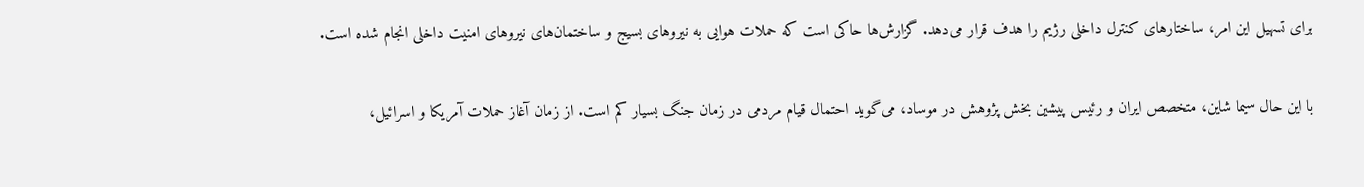برای تسهیل این امر، ساختارهای کنترل داخلی رژیم را هدف قرار می‌دهد. گزارش‌ها حاکی است که حملات هوایی به نیروهای بسیج و ساختمان‌های نیروهای امنیت داخلی انجام شده است.

با این حال سیما شاین، متخصص ایران و رئیس پیشین بخش پژوهش در موساد، می‌گوید احتمال قیام مردمی در زمان جنگ بسیار کم است. از زمان آغاز حملات آمریکا و اسرائیل،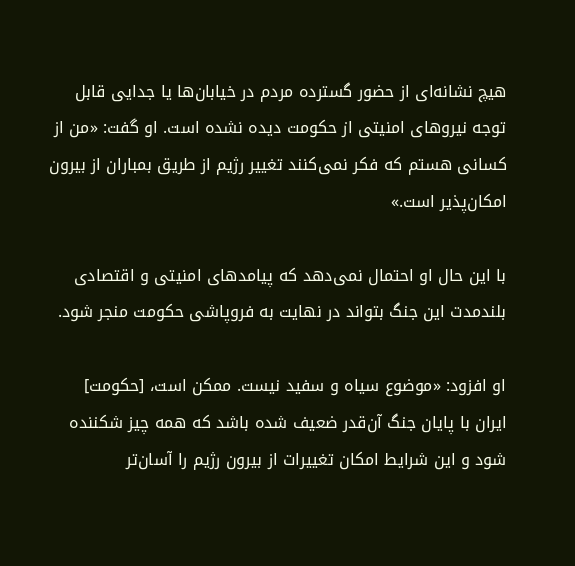هیچ نشانه‌ای از حضور گسترده مردم در خیابان‌ها یا جدایی قابل توجه نیروهای امنیتی از حکومت دیده نشده است. او گفت: «من از کسانی هستم که فکر نمی‌کنند تغییر رژیم از طریق بمباران از بیرون امکان‌پذیر است.»

با این حال او احتمال نمی‌دهد که پیامدهای امنیتی و اقتصادی بلندمدت این جنگ بتواند در نهایت به فروپاشی حکومت منجر شود.

او افزود: «موضوع سیاه و سفید نیست. ممکن است، [حکومت] ایران با پایان جنگ آن‌قدر ضعیف شده باشد که همه چیز شکننده شود و این شرایط امکان تغییرات از بیرون رژیم را آسان‌تر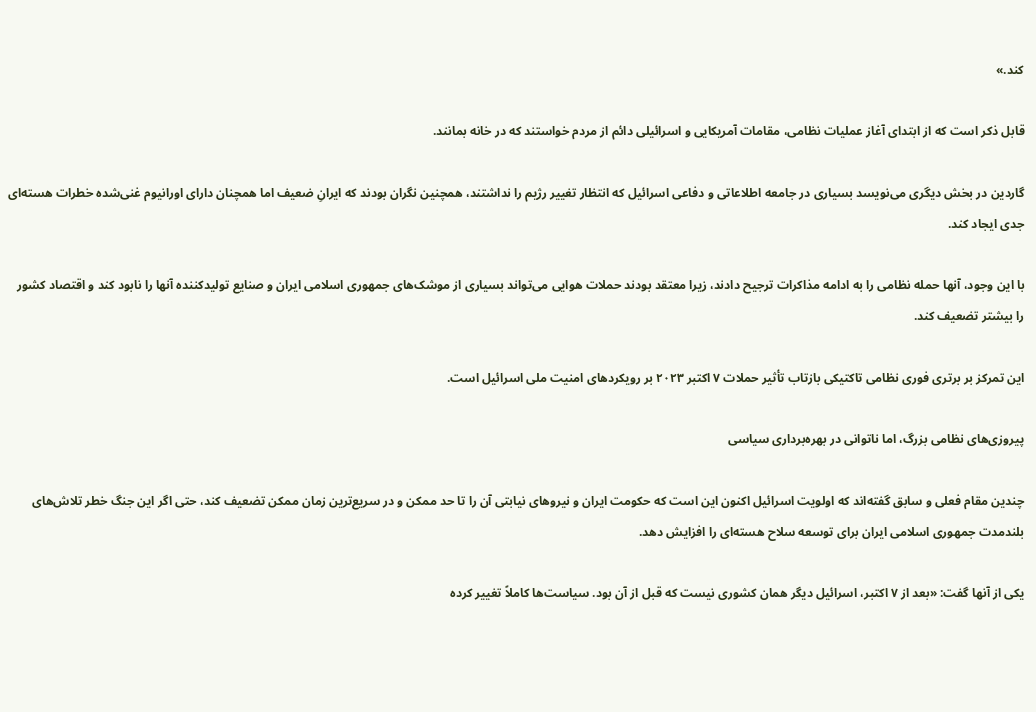کند.»

قابل ذکر است که از ابتدای آغاز عملیات نظامی، مقامات آمریکایی و اسرائیلی دائم از مردم خواستند که در خانه بمانند.

گاردین در بخش دیگری می‌نویسد بسیاری در جامعه اطلاعاتی و دفاعی اسرائیل که انتظار تغییر رژیم را نداشتند، همچنین نگران بودند که ایرانِ ضعیف اما همچنان دارای اورانیوم غنی‌شده خطرات هسته‌ای جدی ایجاد کند.

با این وجود، آنها حمله نظامی را به ادامه مذاکرات ترجیح دادند، زیرا معتقد بودند حملات هوایی می‌تواند بسیاری از موشک‌های جمهوری اسلامی ایران و صنایع تولیدکننده آنها را نابود کند و اقتصاد کشور را بیشتر تضعیف کند.

این تمرکز بر برتری فوری نظامی تاکتیکی بازتاب تأثیر حملات ۷ اکتبر ۲۰۲۳ بر رویکردهای امنیت ملی اسرائیل است.

پیروزی‌های نظامی بزرگ، اما ناتوانی در بهره‌برداری سیاسی

چندین مقام فعلی و سابق گفته‌اند که اولویت اسرائیل اکنون این است که حکومت ایران و نیروهای نیابتی آن را تا حد ممکن و در سریع‌ترین زمان ممکن تضعیف کند، حتی اگر این جنگ خطر تلاش‌های بلندمدت جمهوری اسلامی ایران برای توسعه سلاح هسته‌ای را افزایش دهد.

یکی از آنها گفت: «بعد از ۷ اکتبر، اسرائیل دیگر همان کشوری نیست که قبل از آن بود. سیاست‌ها کاملاً تغییر کرده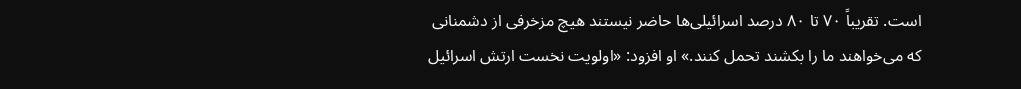است. تقریباً ۷۰ تا ۸۰ درصد اسرائیلی‌ها حاضر نیستند هیچ مزخرفی از دشمنانی که می‌خواهند ما را بکشند تحمل کنند.» او افزود: «اولویت نخست ارتش اسرائیل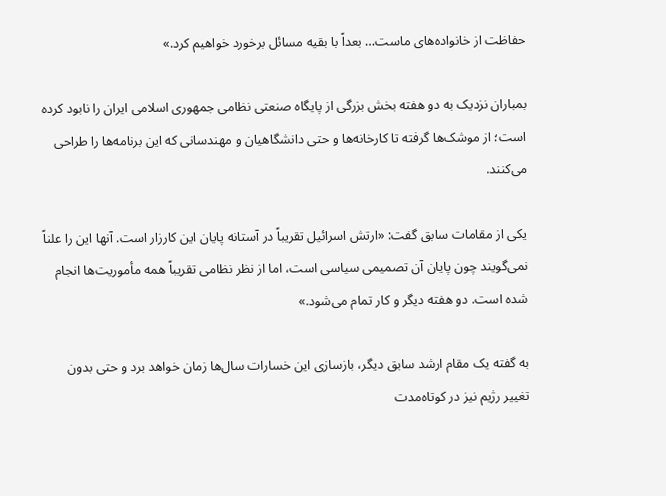حفاظت از خانواده‌های ماست… بعداً با بقیه مسائل برخورد خواهیم کرد.»

بمباران نزدیک به دو هفته بخش بزرگی از پایگاه صنعتی نظامی جمهوری اسلامی ایران را نابود کرده است؛ از موشک‌ها گرفته تا کارخانه‌ها و حتی دانشگاهیان و مهندسانی که این برنامه‌ها را طراحی می‌کنند.

یکی از مقامات سابق گفت: «ارتش اسرائیل تقریباً در آستانه پایان این کارزار است. آنها این را علناً نمی‌گویند چون پایان آن تصمیمی سیاسی است، اما از نظر نظامی تقریباً همه مأموریت‌ها انجام شده است. دو هفته دیگر و کار تمام می‌شود.»

به گفته یک مقام ارشد سابق دیگر، بازسازی این خسارات سال‌ها زمان خواهد برد و حتی بدون تغییر رژیم نیز در کوتاه‌مدت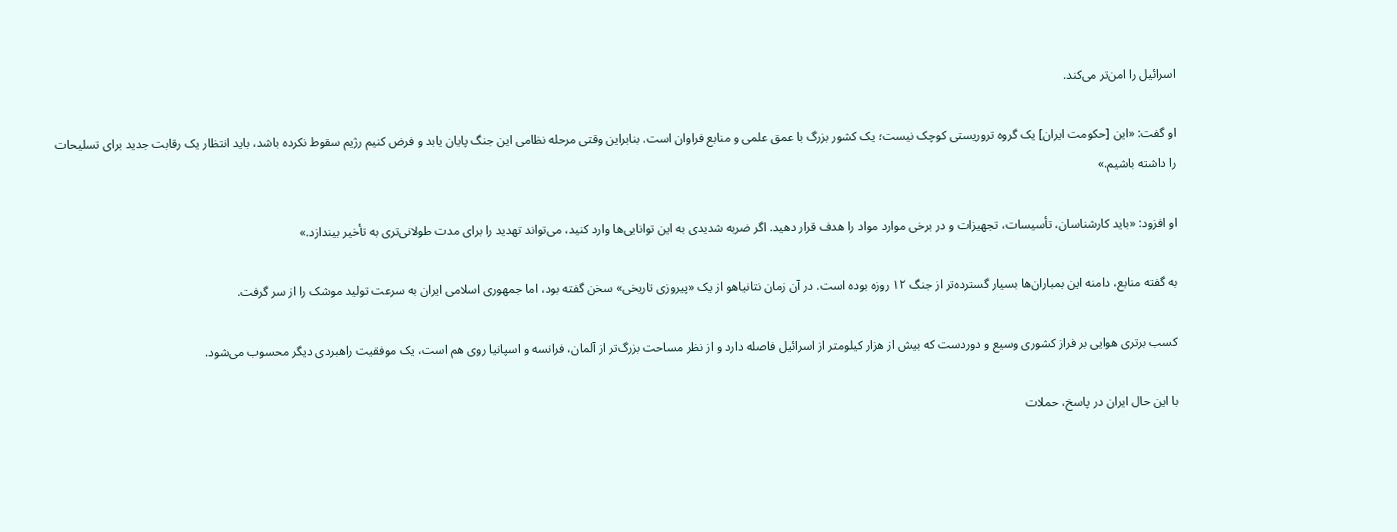اسرائیل را امن‌تر می‌کند.

او گفت: «این [حکومت ایران] یک گروه تروریستی کوچک نیست؛ یک کشور بزرگ با عمق علمی و منابع فراوان است. بنابراین وقتی مرحله نظامی این جنگ پایان یابد و فرض کنیم رژیم سقوط نکرده باشد، باید انتظار یک رقابت جدید برای تسلیحات را داشته باشیم.»

او افزود: «باید کارشناسان، تأسیسات، تجهیزات و در برخی موارد مواد را هدف قرار دهید. اگر ضربه شدیدی به این توانایی‌ها وارد کنید، می‌تواند تهدید را برای مدت طولانی‌تری به تأخیر بیندازد.»

به گفته منابع، دامنه این بمباران‌ها بسیار گسترده‌تر از جنگ ۱۲ روزه بوده است. در آن زمان نتانیاهو از یک «پیروزی تاریخی» سخن گفته بود، اما جمهوری اسلامی ایران به سرعت تولید موشک را از سر گرفت.

کسب برتری هوایی بر فراز کشوری وسیع و دوردست که بیش از هزار کیلومتر از اسرائیل فاصله دارد و از نظر مساحت بزرگ‌تر از آلمان، فرانسه و اسپانیا روی هم است، یک موفقیت راهبردی دیگر محسوب می‌شود.

با این حال ایران در پاسخ، حملات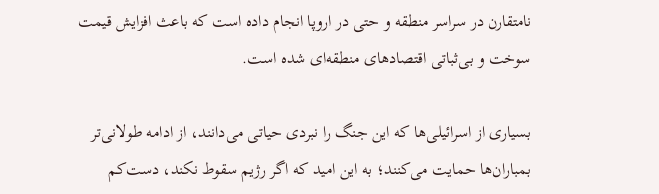نامتقارن در سراسر منطقه و حتی در اروپا انجام داده است که باعث افزایش قیمت سوخت و بی‌ثباتی اقتصادهای منطقه‌ای شده است.

بسیاری از اسرائیلی‌ها که این جنگ را نبردی حیاتی می‌دانند، از ادامه طولانی‌تر بمباران‌ها حمایت می‌کنند؛ به این امید که اگر رژیم سقوط نکند، دست‌کم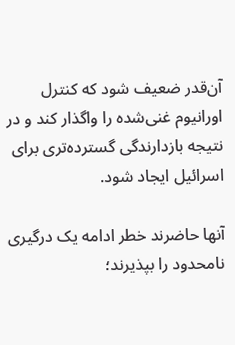آن‌قدر ضعیف شود که کنترل اورانیوم غنی‌شده را واگذار کند و در نتیجه بازدارندگی گسترده‌تری برای اسرائیل ایجاد شود.

آنها حاضرند خطر ادامه یک درگیری نامحدود را بپذیرند؛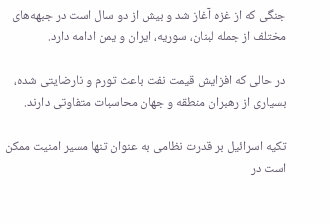جنگی که از غزه آغاز شد و بیش از دو سال است در جبهه‌های مختلف از جمله لبنان، سوریه، ایران و یمن ادامه دارد.

در حالی که افزایش قیمت نفت باعث تورم و نارضایتی شده، بسیاری از رهبران منطقه و جهان محاسبات متفاوتی دارند.

تکیه اسرائیل بر قدرت نظامی به عنوان تنها مسیر امنیت ممکن است در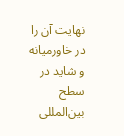نهایت آن را در خاورمیانه و شاید در سطح بین‌المللی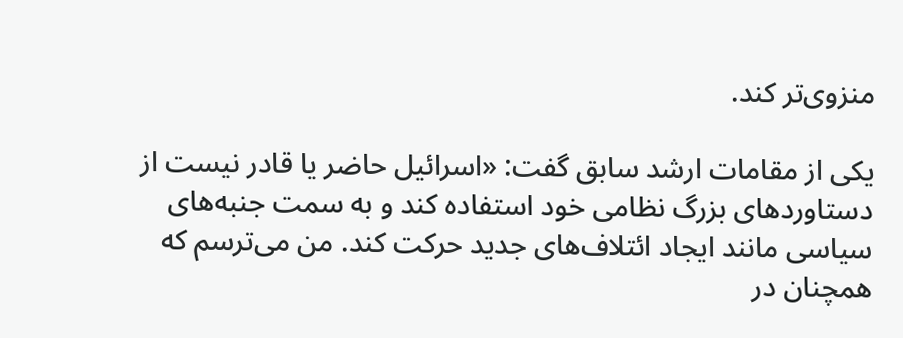منزوی‌تر کند.

یکی از مقامات ارشد سابق گفت: «اسرائیل حاضر یا قادر نیست از دستاوردهای بزرگ نظامی خود استفاده کند و به سمت جنبه‌های سیاسی مانند ایجاد ائتلاف‌های جدید حرکت کند. من می‌ترسم که همچنان در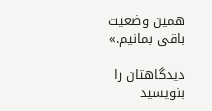همین وضعیت باقی بمانیم.»

دیدگاهتان را بنویسید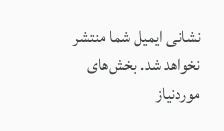نشانی ایمیل شما منتشر نخواهد شد. بخش‌های موردنیاز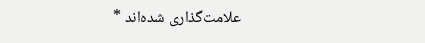علامت‌گذاری شده‌اند *